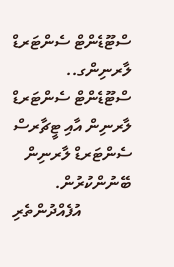ސްޓޫޑެންޓް ސެންޓަރޑް ލާރނިންގ..
ސްޓޫޑެންޓް ސެންޓަރޑް ލާރނިން އާއި ޓީޗާރސް ސެންޓަރޑް ލާރނިން ބޭނުންކުރުން.
            އުފެއްދުންތެރި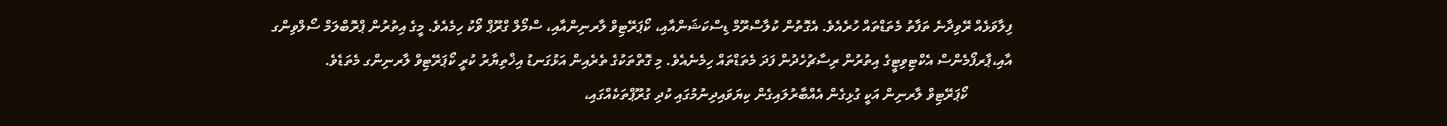ފިލާވަޅެއް ރޭވިދާނެ ތަފާތު މެތަޑްތައް ހުރެއެވެ. އެގޮތުން ކުލާސްރޫމް ޑިސްކަޝަންއާއި، ކޯޕަރޭޓިވް ލާރނިންއާއި، ސްމޯލް ގްރޫޕް ވޯކު ހިމެއެވެ. މީގެ އިތުރުން ޕްރޮބްލަމް ސޯލްވިންގ އާއި،ޕާރފޯމެންސް އެކްޓިވިޓީގެ އިތުރުން ރިސާޗުހެދުން ފަދަ މެތަޑްތައް ހިމެނެއެވެ. މި ގޮތްތަކުގެ ތެރެއިން އަޅުގަނޑު އިޚްތިޔާރު ކުރީ ކޯޕަރޭޓިވް ލާރނިންގ މެތަޑެވެ.
            ކޯޕަރޭޓިވް ލާރނިން އަކީ ގުޅިގެން އެއްބާރުލައިގެން ކިޔަވައިދިނުމުގައި ކުދި ގުރޫޕްތަކެއްގައި،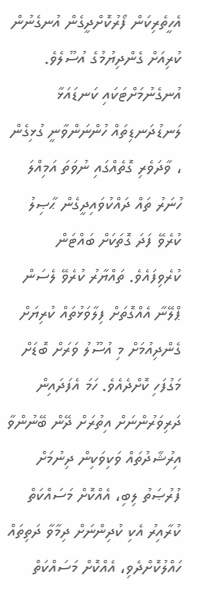އެހީތެރިކަން ފޯރުކޮށްދީގެން އުނގެނުން ކުރިއަށް ގެންދިޔުމުގެ އުސޫލެވެ. އުނގެނުމަށްޓަކައި ކަނޑައަޅާ ލަނޑުދަނޑިތައް ހުންނަންވާނީ ގުޅިގެން ، ވާދަވެރި ގޮތެއްގައި ނުވަތަ އަމިއްލަ ހުނަރު ތައް ދައްކުވައިދީގެން ޙާޞިލު ކުރެވޭ ފަދަ ގޮތަކަށް ބައްޓަން ކުރެވިފައެވެ. ތައްޔާރު ކުރެވޭ ލެސަން ޕްލޭނާ އެއްގޮތަށް ފިލާވަޅުތައް ކުރިޔަށް ގެންދިއުމަށް މި އުސޫލު ވަރަށް ބޮޑަށް މަގުފަހި ކޮށްދެއެވެ. ހަމަ އެފަދައިން ދަރިވަރުންނަށް އިތުރަށް ދޭން ބޭނުންވާ އިރުޝާދުތައް ވަކިވަކިން ދިނުމަށް ފުރުޞަތު ލިބި، އެއްކޮށް މަސައްކަތް ކުރާއިރު އެކި ކުދިންނަށް ދިމާވާ ދަތިތައް ހައްލުކޮށްދެވި، އެއްކޮށް މަސައްކަތް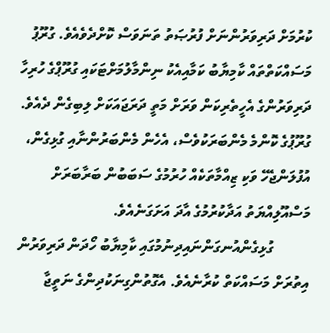ކުރުމަށް ދަރިވަރުންނަށް ފުރުޞަތު ތަނަވަސް ކޮށްދެވެއެވެ. ގުރޫޕު މަސައްކަތްތައް ކާމިޔާބު ކަމާއިއެކު ނިންމާލުމަށްޓަކައި ގުރޫޕްގެ ހުރިހާ ދަރިވަރުންގެ އެހީތެރިކަން ވަރަށް މަތީ ދަރަޖައަކަށް ލިބިގެން ދެއެވެ. ގުރޫޕުގެ ކޮންމެ މެންބަރަކުވެސް، އެހެން މެންބަރުންނާއި ގުޅިގެން، އުފުލަންޖެހޭ ވަކި ޒިއްމާތަކެއް ހުރުމުގެ ސަބަބުން ބަރާބަރަށް މަސްއޫލިއްޔަތު އަދާކުރުމުގެ އާދަ އަށަގަނެއެވެ.
          ގުޅިގެންއުނގަންނައިދިނުމުގައި ކާމިޔާބު ހޯދަން ދަރިވަރުން އިތުރަށް މަސައްކަތް ކުރާނެއެވެ. އެގޮތުންގިނަކުދިންގެ ނަތީޖާ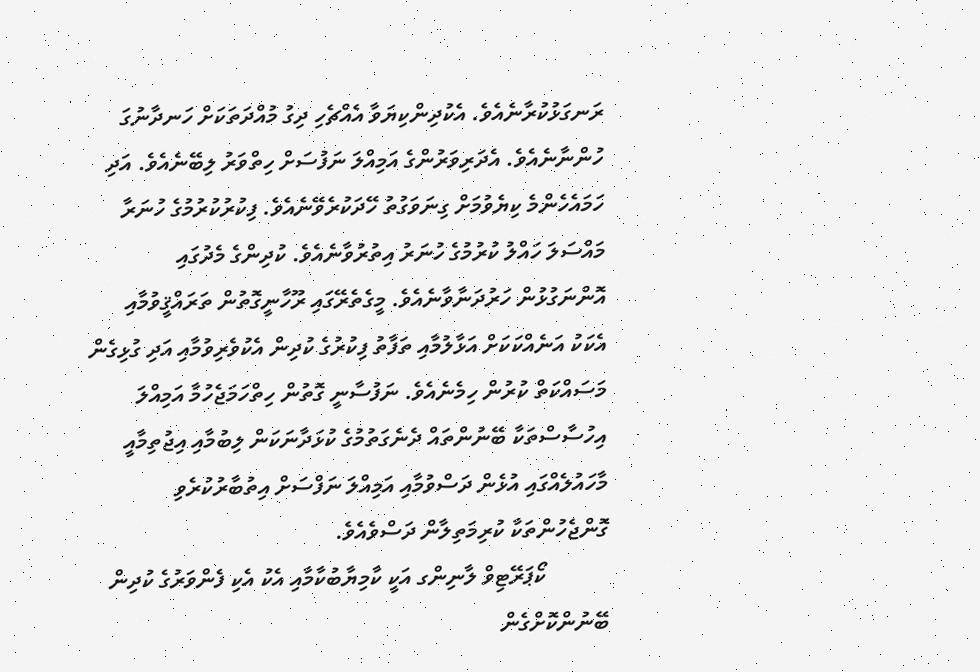ރަނގަޅުކުރާނެއެވެ. އެކުދިންކިޔަވާ އެއްޗެހި ދިގު މުއްދަތަކަށް ހަނދާނުގަ ހުންނާނެއެވެ. އެދަރިވަރުންގެ އަމިއްލަ ނަފުސަށް ހިތްވަރު ލިބޭނެއެވެ. އަދި ހަމައެހެންމެ ކިޔެވުމަށް ގިނަވަގުތު ހޭދަކުރެވޭނެއެވެ. ފިކުރުކުރުމުގެ ހުނަރާ މައްސަލަ ހައްލު ކުރުމުގެ ހުނަރު އިތުރުވާނެއެވެ. ކުދިންގެ މެދުގައި އޮންނަގުޅުން ހަރުދަނާވާނެއެވެ. މީގެތެރޭގައި ރޫހާނީގޮތުން ތަރައްޤީވުމާއި އެކަކު އަނެއްކަކަށް އަޅާލުމާއި ތަފާތު ފިކުރުގެ ކުދިން އެކުވެރިވުމާއި އަދި ގުޅިގެން މަސައްކަތް ކުރުން ހިމެނެއެވެ. ނަފުސާނީ ގޮތުން ހިތްހަމަޖެހުމާ އަމިއްލަ އިހުސާސްތަކާ ބޭނުންތައް ދެނެގަތުމުގެ ކުޅަދާނަކަން ލިބުމާއި އިޖުތިމާއީ މާހައުލެއްގައި އުޅެން ދަސްވުމާއި އަމިއްލަ ނަފްސަށް އިތުބާރުކުރެވި ގޮންޖެހުންތަކާ ކުރިމަތިލާން ދަސްވެއެވެ.
           ކޯޕަރޭޓިވް ލާނިންގ އަކީ ކާމިޔާބުކާމާއި އެކު އެކި ފެންވަރުގެ ކުދިން ބޭނުންކޮށްގެން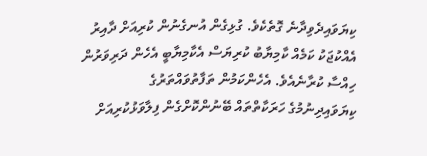ކިޔަވައިދެވިދާނެ ގޮތެކެވެ. ގުޅިގެން އުނގެނުން ކުރިއަށް ދާއިރު އެއްކުޖަކު ކަމެއް ކާމިޔާބު ކުރިޔަސް އެކާމިޔާބީ އެހެން ދަރިވަރުން ހިއްސާ ކުރާނެއެވެ. އެހެންކަމުން ތަފާތުވައްތަރުގެ ކިޔަވައިދިނުމުގެ ހަރަކާތްތައް ބޭނުންކޮށްގެން ފިލާވަޅުކުރިއަށް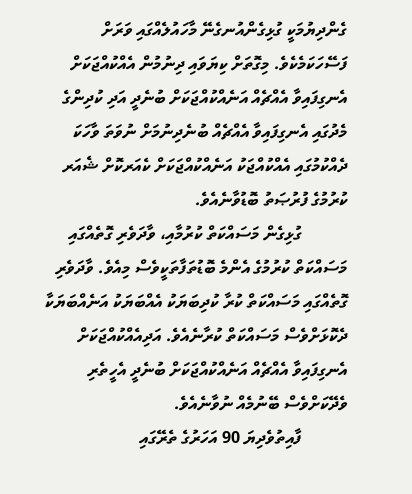ގެންދިޔުމަކީ ގުޅިގެންއުނގެނޭ މާހައުލެއްގައި ވަރަށް ފަސޭހަކަމެކެވެ. މިގޮތަށް ކިޔަވައި ދިނުމުން އެއްކުއްޖަކަށް އެނގިފައިވާ އެއްޗެއް އަނެއްކުއްޖަކަށް ބުނެދީ އަދި ކުދިންގެ މެދުގައި އެނގިފައިވާ އެއްޗެއް ބުނެދިނުމަށް ނުވަތަ ވާހަކަ ދެއްކުމުގައި އެއްކުއްޖަކު އަނެއްކުއްޖަކަށް ކެއަރކޮށް ޝެއަރ ކުރުމުގެ ފުރުޞަތު ބޮޑުވާނެއެވެ.
           ގުޅިގެން މަސައްކަތް ކުރުމާއި، ވާދަވެރި ގޮތެއްގައި މަސައްކަތް ކުރުމުގެ އެންމެ ބޮޑުތަފާތަކީވެސް މިއެވެ. ވާދަވެރި ގޮތެއްގައި މަސައްކަތް ކުރާ ކުދިބަޔަކު އެއްބަޔަކު އަނެއްބަޔަކާ ދެކޮޅަށްވެސް މަސައްކަތް ކުރާނެއެވެ. އަދިއެއްކުއްޖަކަށް އެނގިފައިވާ އެއްޗެއް އަނެއްކުއްޖަކަށް ބުނެދީ އެހީތެރި ވެދޭކަށްވެސް ބޭނުމެއް ނުވާނެއެވެ.
           ފާއިތުވެދިޔަ 90 އަހަރުގެ ތެރޭގައި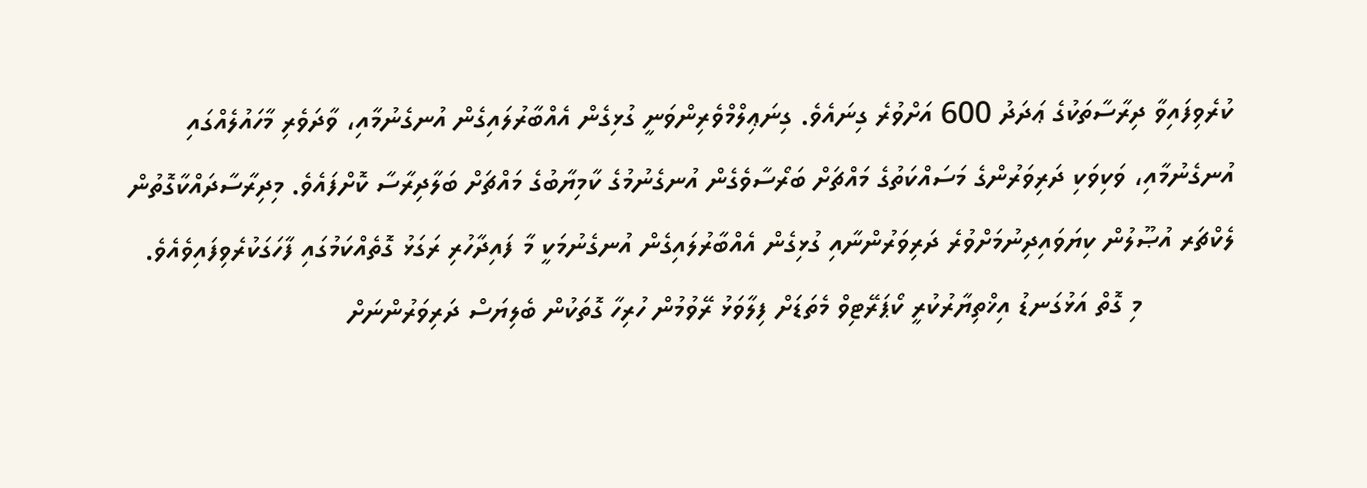ކުރެވިފައިވާ ދިރާސާތަކުގެ ޢަދަދު 600 އަށްވުރެ ގިނައެވެ. ގިނަޢިލްމްވެރިންވަނީ ގުޅިގެން އެއްބާރުލައިގެން އުނގެނުމާއި، ވާދަވެރި މާހައުލެއްގައި  އުނގެނުމާއި، ވަކިވަކި ދަރިވަރުންގެ މަސައްކަތުގެ މައްޗަށް ބަރޯސާވެގެން އުނގެނުމުގެ ކާމިޔާބުގެ މައްޗަށް ބަލާދިރާސާ ކޮށްފައެވެ. މިދިރާސާދައްކާގޮތުން ލެކްޗަރ އުޞޫލުން ކިޔަވައިދިނުމަށްވުރެ ދަރިވަރުންނާއި ގުޅިގެން އެއްބާރުލައިގެން އުނގެނުމަކީ މާ ފައިދާހުރި ރަގަޅު ގޮތެއްކަމުގައި ފާހަގަކުރެވިފައިވެއެވެ.
            މި ގޮތް އަޅުގަނޑު އިޚްތިޔާރުކުރީ ކޯޕަރޭޓިވް މެތަޑަށް ފިލާވަޅު ރޭވުމުން ހުރިހާ ގޮތަކުން ބެލިޔަސް ދަރިވަރުންނަށް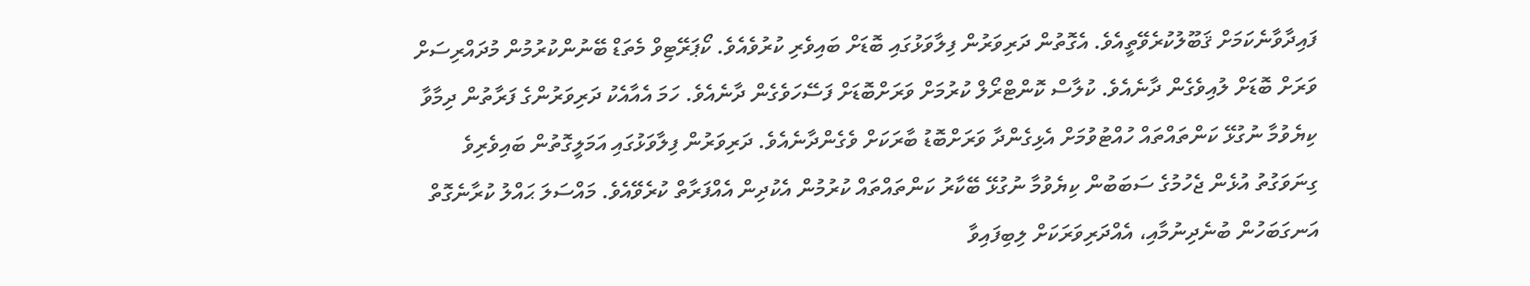ފައިދާވާނެކަމަށް ޤަބޫލުކުރެވޭތީއެވެ. އެގޮތުން ދަރިވަރުން ފިލާވަޅުގައި ބޮޑަށް ބައިވެރި ކުރުވެއެވެ. ކޯޕަރޭޓިވް މެތަޑް ބޭނުންކުރުމުން މުދައްރިސަށް ވަރަށް ބޮޑަށް ލުއިވެގެން ދާނެއެވެ. ކުލާސް ކޮންޓްރޯލް ކުރުމަށް ވަރަށްބޮޑަށް ފަސޭހަވެގެން ދާނެއެވެ. ހަމަ އެއާއެކު ދަރިވަރުންގެ ފަރާތުން ދިމާވާ ކިޔެވުމާ ނުގުޅޭ ކަންތައްތައް ހުއްޓުވުމަށް އެޅިގެންދާ ވަރަށްބޮޑު ބާރަކަށް ވެގެންދާނެއެވެ. ދަރިވަރުން ފިލާވަޅުގައި އަމަލީގޮތުން ބައިވެރިވެ ގިނަވަގުތު އުޅެން ޖެހުމުގެ ސަބަބުން ކިޔެވުމާ ނުގުޅޭ ބޭކާރު ކަންތައްތައް ކުރުމުން އެކުދިން އެއްފަރާތް ކުރެވޭއެވެ. މައްސަލަ ޙައްލު ކުރާނެގޮތް އަނގަބަހުން ބުނެދިނުމާއި، އެއްދަރިވަރަކަށް ލިބިފައިވާ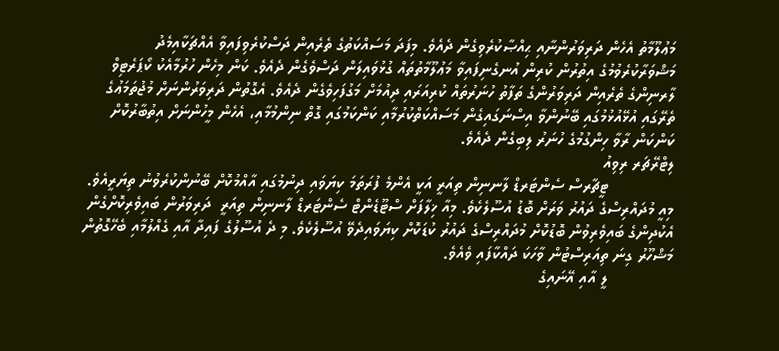މަޢުލޫމާތު އެހެން ދަރިވަރުންނާއި ޙިއްޞާކުރެވިގެން ދެއެވެ. މިފަދަ މަސައްކަތުގެ ތެރެއިން ދަސްކުރެވިފައިވާ އެއްޗަކާއިމެދު މަޝްވަރާކުރެވުމުގެ އިތުރުން ކުރިން އުނގެނިފައިވާ މަޢުލޫމާތުތައް ގުޅުވައިލަން ދަސްވެގެން ދެއެވެ. ކަން މިހެން ހުރުމާއެކު ކޯޕަރެޓިވް ލާރނިންގެ ތެރެއިން ދަރިވަރުންގެ ތަފާތު ހުނަރުތައް ކުރިއަރައި ދިއުމަށް މަގުފަހިވެގެން ދެއެވެ. އެގޮތުން ދަރިވަރުންނަށް މުޖުތަމަޢުގެ ތެރޭގައި އުޅޭއުޅުމުގައި ބޭނުންވާ އިސްނަގައިގެން މަސައްކަތްކުރުމާއި ކަންކަމުގައި ގޮތް ނިންމުމާއި، އެހެން މީހުންނަށް އިތުބާރުކޮށް ކަންކަން ރާވާ ހިންގުމުގެ ހުނަރު ލިބިގެން ދެއެވެ.
ލިޓްރޭޗަރ ރިވިއު
              ޓީޗާރސް ސެންޓަރޑް ލާނނިން ތިއަރީ އަކީ އެންމެ ފުރަތަމަ ކިޔަވައި ދިނުމުގައި އާއްމުކޮށް ބޭނުންކުރެވުނު ތިޔަރީއެވެ. މިއީ މުދައްރިސްގެ ދައުރު ވަރަށް ބޮޑު އުސޫލެކެވެ. މިއާ ޚިލާފަށް ސްޓޫޑެންޓް ސެންޓަރޑް ލާނނިން ތިއަރީ  ދަރިވަރުން ބައިވެރިކޮށްގެން އެކުދިންގެ ބައިވެރިވުން ބޮޑުކޮށް މުދައްރިސްގެ ދައުރު ކުޑަކޮށް ކިޔަވައިދެވޭ އުސޫލެކެވެ. މި ދެ އުސޫލުގެ ފައިދާ އާއި ގެއްލުމާއި ބެހޭގޮތުން މަޝްހޫރު ގިނަ ތިއަރިސްޓުން ވާހަކަ ދައްކާފައި ވެއެވެ.
              ލީ އާއި އޭނައިގެ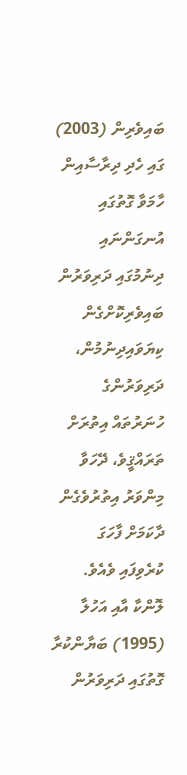ބައިވެރިން (2003) ގައި ހެދި ދިރާސާއިން ހާމަވާ ގޮތުގައި އުނގަންނައި ދިނުމުގައި ދަރިވަރުން ބައިވެރިކޮށްގެން ކިޔަވައިދިނުމުން، ދަރިވަރުންގެ ހުނަރުތައް އިތުރަށް ތަރައްޤީވެ، ދޭހަވާ މިންވަރު އިތުރުވެގެން ދާކަމަށް ފާހަގަ ކުރެވިފައި ވެއެވެ. ލޮންކާ އާއި އަހުލާ (1995) ބަޔާންކުރާ ގޮތުގައި ދަރިވަރުން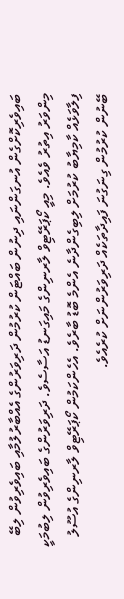ބައިވެރިކޮށްގެން އުނގަންނައި ދިނުން ބައްޓަން ކުރުމުން ދަރިވަރުންގެ އެއްބާރުލުމާއި ބައިވެރިވުން ލިބޭ މިންވަރު އިތުރު ވެއެވެ. މިއީ ކޯޕަރޭޓިވް ލާރނިންގެ މައިގަނޑު އަސާސެވެ. ދަރިވަރުންގެ ބައިވެރިވުން ލިބުމަކީ ފިލާވަޅެއް ކާމިޔާބު ކުރުމަށް ލިބިގެންދާނެ އެންމެ ބޮޑު ބާރެވެ. އެހެންކަމުން ކޯޕަރޭޓިވް ލާރނިންގެ އުސޫލު ބޭނުން ކުރުމުން ގިނަގުނަ ފައިދާތަކެއް ދަރިވަރުންނަށް ކުރެއެވެ.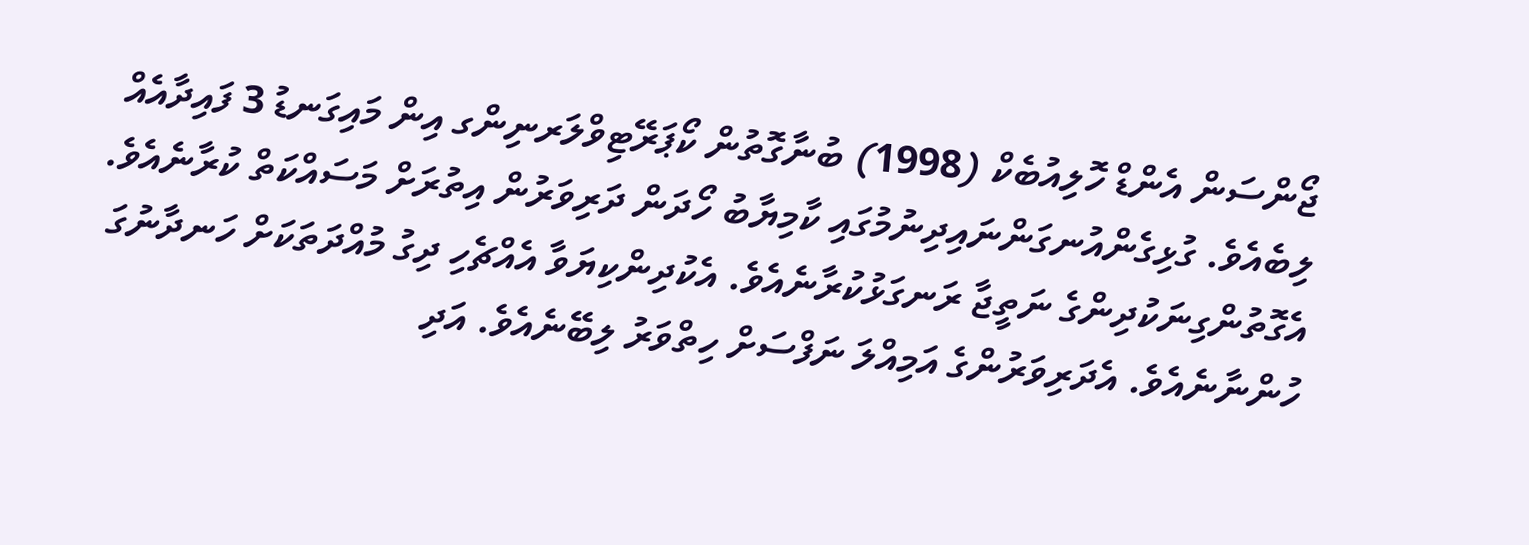ޖޯންސަން އެންޑް ހޮލިއުބެކް (1998) ބުނާގޮތުން ކޯޕަރޭޓިވްލަރނިންގ އިން މައިގަނޑު 3 ފައިދާއެއް ލިބެއެވެ. ގުޅިގެންއުނގަންނައިދިނުމުގައި ކާމިޔާބު ހޯދަން ދަރިވަރުން އިތުރަށް މަސައްކަތް ކުރާނެއެވެ. އެގޮތުންގިނަކުދިންގެ ނަތީޖާ ރަނގަޅުކުރާނެއެވެ. އެކުދިންކިޔަވާ އެއްޗެހި ދިގު މުއްދަތަކަށް ހަނދާނުގަ ހުންނާނެއެވެ. އެދަރިވަރުންގެ އަމިއްލަ ނަފްސަށް ހިތްވަރު ލިބޭނެއެވެ. އަދި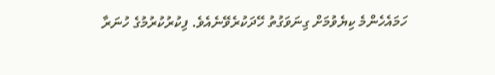ހަމައެހެންމެ ކިޔެވުމަށް ގިނަވަގުތު ހޭދަކުރެވޭނެއެވެ. ފިކުރުކުރުމުގެ ހުނަރާ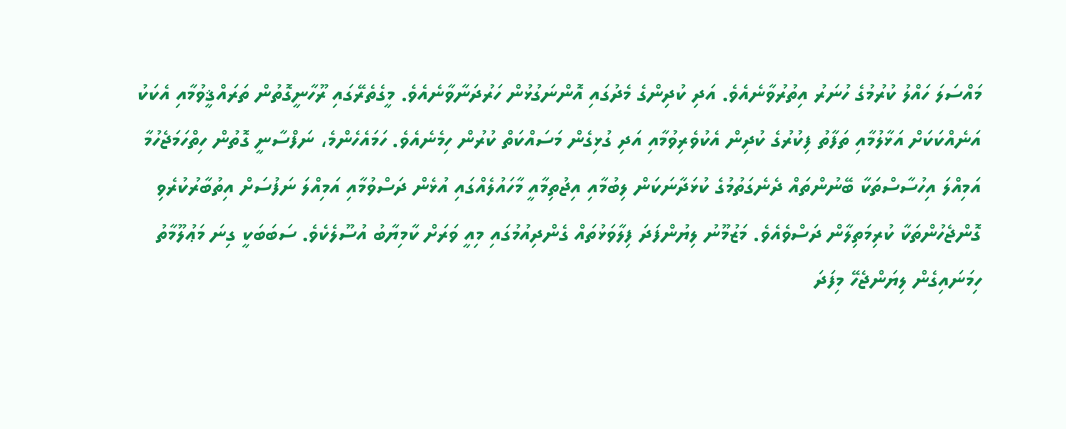މައްސަލަ ހައްލު ކުރުމުގެ ހުނަރު އިތުރުވާނެއެވެ. އަދި ކުދިންގެ މެދުގައި އޮންނަގުޅުން ހަރުދަނާވާނެއެވެ. މީގެތެރޭގައި ރޫހާނީގޮތުން ތަރައްޤީވުމާއި އެކަކު އަނެއްކަކަށް އަޅާލުމާއި ތަފާތު ފިކުރުގެ ކުދިން އެކުވެރިވުމާއި އަދި ގުޅިގެން މަސައްކަތް ކުރުން ހިމެނެއެވެ. ހަމައެހެންމެ، ނަފްސާނީ ގޮތުން ހިތްހަމަޖެހުމާ އަމިއްލަ އިހުސާސްތަކާ ބޭނުންތައް ދެނެގަތުމުގެ ކުޅަދާނަކަން ލިބުމާއި އިޖުތިމާއީ މާހައުލެއްގައި އުޅެން ދަސްވުމާއި އަމިއްލަ ނަފުސަށް އިތުބާރުކުރެވި ގޮންޖެހުންތަކާ ކުރިމަތިލާން ދަސްވެއެވެ. މަޒުމޫނު ލިޔުންފަދަ ފިލާވަޅުތައް ގެންދިއުމުގައި މިއީ ވަރަށް ކާމިޔާބު އުސޫލެކެވެ. ސަބަބަކީ ގިނަ މަޢުލޫމާތު ހިމަނައިގެން ލިޔަންޖެހޭ މިފަދަ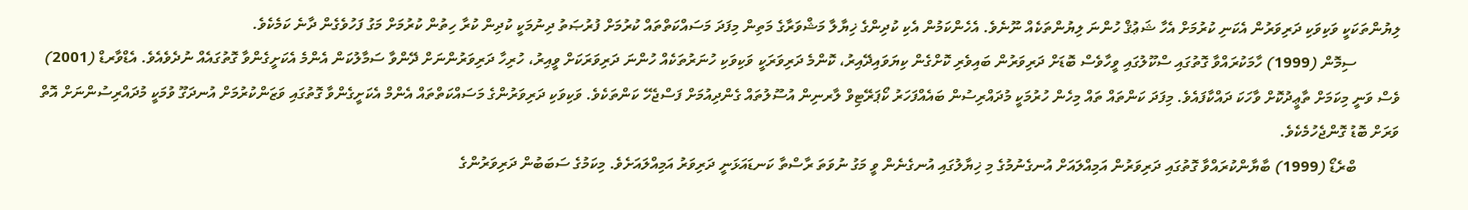ލިޔުންތަކަކީ ވަކިވަކި ދަރިވަރުން އެކަނި ކުރުމަށް އެހާ ޝަޢުޤް ހުންނަ ލިޔުންތަކެއް ނޫނެވެ. އެހެންކަމުން އެކި ކުދިންގެ ޚިޔާލާ މަޝްވަރާގެ މަތިން މިފަދަ މަސައްކަތްތައް ކުރުމަށް ފުރުޞަތު ދިނުމަކީ ކުދިން ކުރާ ހިތުން ކުރުމަށް މަގު ފަހުވެގެން ދާނެ ކަމެކެވެ.
           ސިމޮން (1999) ހާމަކުރައްވާ ގޮތުގައި ސްކޫލުގައި ވީހާވެސް ބޮޑަށް ދަރިވަރުން ބައިވެރި ކޮށްގެން ކިޔަވައިދޭއިރު، ކޮންމެ ދަރިވަރަކީ ވަކިވަކި ހުނަރުތަކެއް ހުންނަ ދަރިވަރަކަށް ވީއިރު، ހުރިހާ ދަރިވަރުންނަށް ދޭންވާ ސަމާލުކަން އެންމެ އެކަށީގެންވާ ގޮތުގައެއް ނުދެވެއެވެ. އެޑްވާރޑް (2001) ވެސް ވަނީ މިކަމަށް ތާޢީދުކޮށް ވާހަކަ ދައްކާފައެވެ. މިފަދަ ކަންތައް ތައް މިހެން ހުރުމަކީ މުދައްރިސުން ބައެއްފަހަރު ކޯޕަރޭޓިވް ލާރނިން އުސޫލުތައް ގެންދިއުމަށް ފަސްޖެހޭ ކަންތަކެވެ. ވަކިވަކި ދަރިވަރުންގެ މަސައްކަތްތައް އެންމް އެކަށީގެންވާ ގޮތުގައި ވަޒަންކުރުމަށް އުނދަގޫ ވުމަކީ މުދައްރިސުންނަށް އޮތް ވަރަށް ބޮޑު ގޮންޖެހުމެކެވެ.
           ބްރެޑޯ (1999) ބާޔާންކުރައްވާ ގޮތުގައި ދަރިވަރުން އަމިއްލައަށް އުނގެނުމުގެ މި ޚިޔާލުގައި އުނގެނެން ވީ މަގު ނުވަތަ ރާސްތާ ކަނޑައަޅަނީ ދަރިވަރު އަމިއްލައަށެވެ. މިކަމުގެ ސަބަބުން ދަރިވަރުންގެ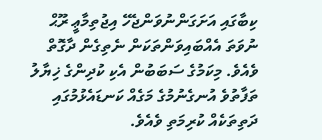ކިބާގައި އަށަގަންނުވަންޖެހޭ އިޖުތިމާޢީ ރޫޙް ނުވަތަ އެއްބައިވަންތަކަން ނެތިގެން ދާގޮތް ވެއެވެ. މިކަމުގެ ސަބަބުން އެކި ކުދިންގެ ޚިޔާލު ތަފާތުވެ އުނގެނުމުގެ މަގެއް ކަނޑައެޅުމުގައި ދަތިތަކެއް ކުރިމަތި ވެއެވެ.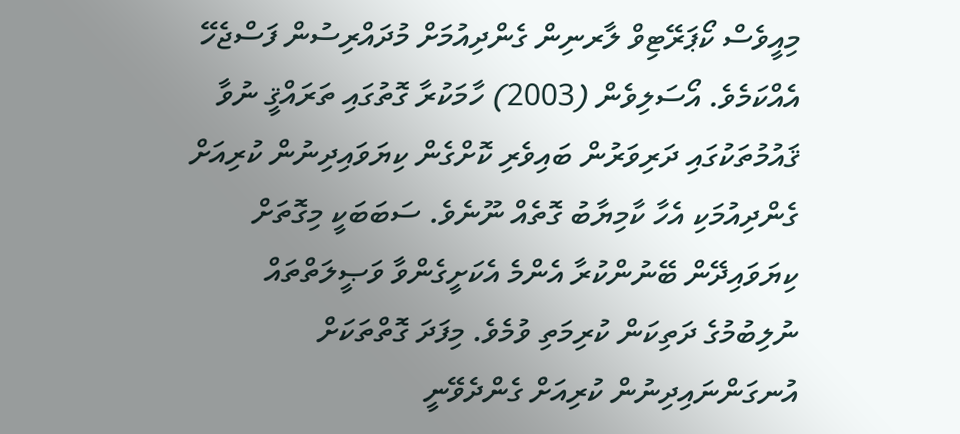މިއީވެސް ކޯޕަރޭޓިވް ލާރނިން ގެންދިއުމަށް މުދައްރިސުން ފަސްޖެހޭ އެއްކަމެވެ. އޯސަލިވެން (2003) ހާމަކުރާ ގޮތުގައި ތަރައްޤީ ނުވާ ޤައުމުތަކުގައި ދަރިވަރުން ބައިވެރި ކޮށްގެން ކިޔަވައިދިނުން ކުރިއަށް ގެންދިއުމަކި އެހާ ކާމިޔާބު ގޮތެއް ނޫނެވެ. ސަބަބަކީ މިގޮތަށް ކިޔަވައިދޭން ބޭނުންކުރާ އެންމެ އެކަށީގެންވާ ވަޞީލަތްތައް ނުލިބުމުގެ ދަތިކަން ކުރިމަތި ވުމެވެ. މިފަދަ ގޮތްތަކަށް އުނގަންނައިދިނުން ކުރިއަށް ގެންދެވޭނީ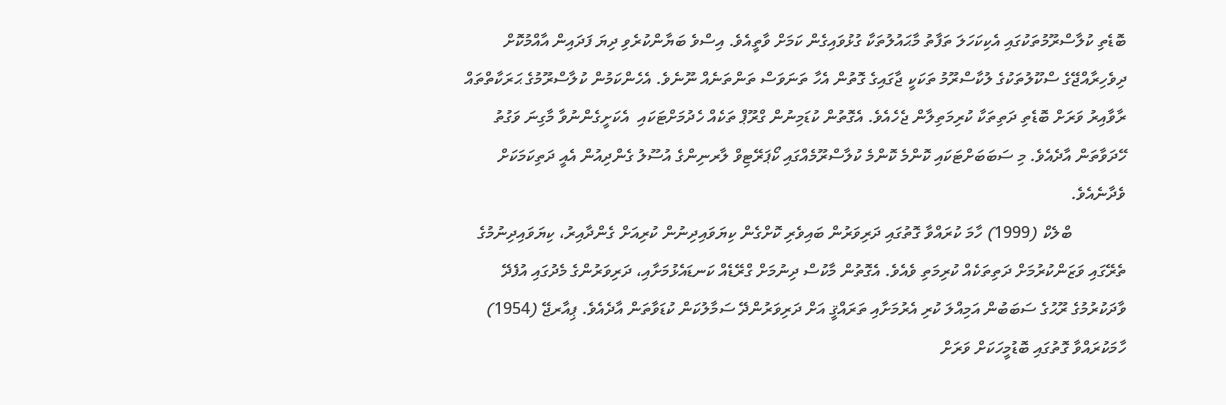ބޮޑެތި ކުލާސްރޫމުތަކުގައި އެކިކަހަލަ ތަފާތު މާޙައުލުތަކާ ގުޅުވައިގެން ކަމަށް ވާތީއެވެ. އިސްވެ ބަޔާންކުރެވި ދިޔަ ފަދައިން އާއްމުކޮށް ދިވެހިރާއްޖޭގެ ސްކޫލުތަކުގެ ލުކާސްރޫމު ތަކަކީ ޖާގައިގެ ގޮތުން އެހާ ތަނަވަސް ތަންތަނެއް ނޫނެވެ. އެހެންކަމުން ކުލާސްރޫމުގެ ޙަރަކާތްތައް ރާވާއިރު ވަރަށް ބޮޑެތި ދަތިތަކާ ކުރިމަތިލާން ޖެހެއެވެ. އެގޮތުން ކުޑަމިނުން ގްރޫޕް ތަކެއް ހެދުމަށްޓަކައި  އެކަށީގެންނުވާ މާގިނަ ވަގުތު ހޭދަވާތަން އާދެއެވެ. މި ސަބަބަށްޓަކައި ކޮންމެ ކޮންމެ ކުލާސްރޫމެއްގައި ކޯޕަރޭޓިވް ލާރނިންގެ އުސޫލު ގެންދިއުން އެއީ ދަތިކަމަކަށް ވެދާނެއެވެ.
             ބްލެކް (1999) ހާމަ ކުރައްވާ ގޮތުގައި ދަރިވަރުން ބައިވެރި ކޮށްގެން ކިޔަވައިދިނުން ކުރިއަށް ގެންދާއިރު، ކިޔަވައިދިނުމުގެ ތެރޭގައި ވަޒަންކުރުމަށް ދަތިތަކެއް ކުރިމަތި ވެއެވެ. އެގޮތުން މާކުސް ދިނުމަށް ގްރޭޑެއް ކަނޑައެޅުމަށާއި، ދަރިވަރުންގެ މެދުގައި އުފެދޭ ވާދަކުރުމުގެ ރޫޙުގެ ސަބަބުން އަމިއްލަ ކުރި އެރުމަށާއި ތަރައްޤީ އަށް ދަރިވަރުންދޭ ސަމާލުކަން ކުޑަވާތަން އާދެއެވެ. ޕިއާރޖޭ (1954) ހާމަކުރައްވާ ގޮތުގައި ބޮޑުމީހަކަށް ވަރަށް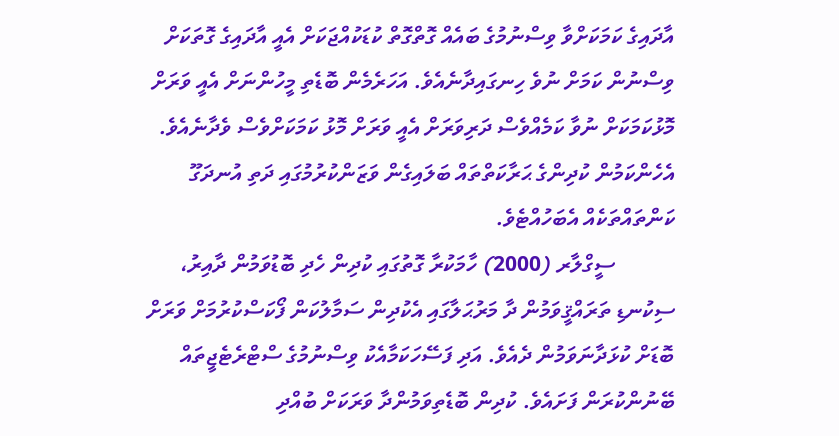އާދައިގެ ކަމަކަށްވާ ވިސްނުމުގެ ބައެއް ގޮތްގޮތް ކުޑަކުއްޖަކަށް އެއީ އާދައިގެ ގޮތަކަށް ވިސްނުން ކަމަށް ނުވެ ހިނގައިދާނެއެވެ. އަހަރެމެން ބޮޑެތި މީހުންނަށް އެއީ ވަރަށް މޮޅުކަމަކަށް ނުވާ ކަމެއްވެސް ދަރިވަރަށް އެއީ ވަރަށް މޮޅު ކަމަކަށްވެސް ވެދާނެއެވެ. އެހެންކަމުން ކުދިންގެ ޙަރާކަތްތައް ބަލައިގެން ވަޒަންކުރުމުގައި ދަތި އުނދަގޫ ކަންތައްތަކެއް އެބަހުއްޓެވެ.
           ސީގްލާރ (2000) ހާމަކުރާ ގޮތުގައި ކުދިން ހެދި ބޮޑުވަމުން ދާއިރު، ސިކުނޑި ތަރައްޤީވަމުން ދާ މަރުޙަލާގައި އެކުދިން ސަމާލުކަން ފޯކަސްކުރުމަށް ވަރަށް ބޮޑަށް ކުޅަދާނަވަމުން ދެއެވެ. އަދި ފަސޭހަކަމާއެކު ވިސްނުމުގެ ސްޓްރެޓެޖީތައް ބޭނުންކުރަން ފަށައެވެ. ކުދިން ބޮޑެތިވަމުންދާ ވަރަކަށް ބުއްދި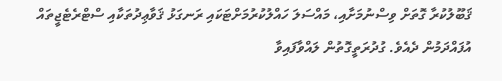ޤަބޫލުކުރާ ގޮތަށް ވިސްނުމަށާއި، މައްސަލަ ހައްލުކުރުމަށްޓަކައި ރަނގަޅު ޤަވާޢިދުތަކާއި ސްޓްރެޓެޖީތައް އުފައްދަމުން ދެއެވެ. ގުދުރަތީގޮތުން ލައްވާފައިވާ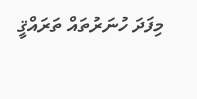މިފަދަ ހުނަރުތައް ތަރައްޤީ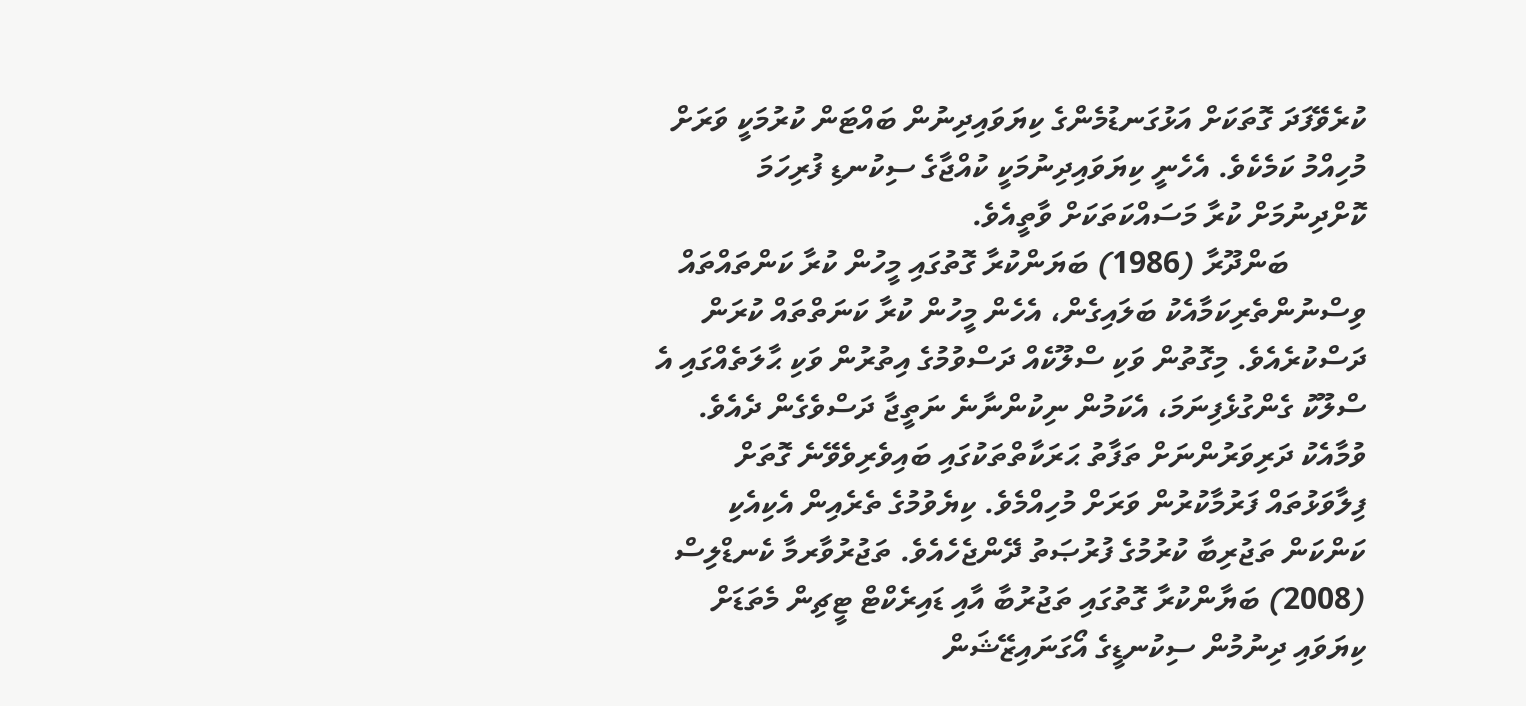ކުރެވޭފަދަ ގޮތަކަށް އަޅުގަނޑުމެންގެ ކިޔަވައިދިނުން ބައްޓަން ކުރުމަކީ ވަރަށް މުހިއްމު ކަމެކެވެ. އެހެނީ ކިޔަވައިދިނުމަކީ ކުއްޖާގެ ސިކުނޑި ފުރިހަމަ ކޮށްދިނުމަށް ކުރާ މަސައްކަތަކަށް ވާތީއެވެ.
          ބަންދޫރާ (1986) ބަޔަންކުރާ ގޮތުގައި މީހުން ކުރާ ކަންތައްތައް ވިސްނުންތެރިކަމާއެކު ބަލައިގެން، އެހެން މީހުން ކުރާ ކަނަތްތައް ކުރަން ދަސްކުރެއެވެ. މިގޮތުން ވަކި ސްލޫކެއް ދަސްވުމުގެ އިތުރުން ވަކި ޙާލަތެއްގައި އެ ސްލޫކު ގެންގުޅެފިނަމަ، އެކަމުން ނިކުންނާނެ ނަތީޖާ ދަސްވެގެން ދެއެވެ. ވުމާއެކު ދަރިވަރުންނަށް ތަފާތު ޙަރަކާތްތަކުގައި ބައިވެރިވެވޭނެ ގޮތަށް ފިލާވަޅުތައް ފަރުމާކުރުން ވަރަށް މުހިއްމެވެ. ކިޔެވުމުގެ ތެރެއިން އެކިއެކި ކަންކަން ތަޖުރިބާ ކުރުމުގެ ފުރުޞަތު ދޭންޖެހެއެވެ. ތަޖުރުވާރމާ ކެނޑްލިސް (2008) ބަޔާންކުރާ ގޮތުގައި ތަޖުރުބާ އާއި ޑައިރެކްޓް ޓީޗިން މެތަޑަށް ކިޔަވައި ދިނުމުން ސިކުނޑީގެ އޯގަނައިޒޭޝަން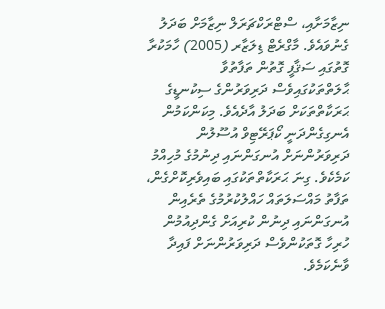ނިޒާމަށާއި، ސްޓްރަކްޗަރަލް ނިޒާމަށް ބަދަލު ގެނުވައެވެ. މާގްރެޓް ޑިލަޒާރ (2005) ހާމަކުރާ ގޮތުގައި ސަޤާފީ ގޮތުން ތަފާތުވާ ޙާލަތްތަކުގައިވެސް ދަރިވަރުންގެ ސިކުނޑީގެ ޙަރަކާތްތަކަށް ބަދަލު އާދެއެވެ. މިކަންކަމުން އެނގިގެންދަނީ ކޯޕަރޭޓިވް އުސޫލުން ދަރިވަރުންނަށް އުނގަންނައި ދިނުމުގެ މުހިއްމު ކަމެކެވެ. ގިނަ ޙަރަކާތްތަކުގައި ބައިވެރިކޮށްގެން، ތަފާތު މައްސަލަތައް ހައްލުކުރުމުގެ ތެރެއިން އުނގަންނައި ދިނުން ކުރިއަށް ގެންދިއުމުން ހުރިހާ ގޮތަކުންވެސް ދަރިވަރުންނަށް ފައިދާ ވާނެކަމެވެ.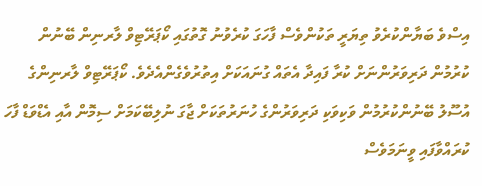އިސްވެ ބަޔާންކުރެވު ތިޔަރީ ތަކުންވެސް ފާހަގަ ކުރެވުނު ގޮތުގައި ކޯޕަރޭޓިވް ލާރނިން ބޭނުން ކުރުމުން ދަރިވަރުންނަށް ކުރާ ފައިދާ އެތައް ގުނައަކަށް އިތުރުވެގެންއެދެވެ. ކޯޕަރޭޓިވް ލާރނިންގެ އުސޫލު ބޭނުންކުރުމުން ވަކިވަކި ދަރިވަރުންގެ ހުނަރުތަކަށް ޖާގަ ނުލިބޭކަމަށް ސިމޮން އާއި އެޑްވަޑް ފާހަ ކުރައްވާފައި ވީނަމަވެސް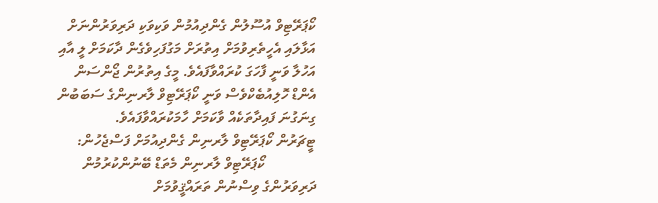ކޯޕަރޭޓިވް އުސޫލުން ގެންދިއުމުން ވަކިވަކި ދަރިވަރުންނަށް އަޅާލައި އެހީތެރިވުމަށް އިތުރަށް މަގުފަހިވެގެން ދާކަމަށް ލީ އާއި އަހުލާ ވަނީ ފާހަގަ ކުރައްވާފައެވެ. މީގެ އިތުރުން ޖޯންސަން އެންޑް ހޮލިއުބެކްވެސް ވަނީ ކޯޕަރޭޓިވް ލާރނިންގެ ސަބަބުން ގިނަގުނަ ފައިދާތަކެއް ވާކަމަށް ހާމަކުރައްވާފައެވެ.
ޓީޗަރުން ކޯޕަރޭޓިވް ލާރނިން ގެންދިއުމަށް ފަސްޖެހުން:
              ކޯޕަރޭޓިވް ލާރނިން މެތަޑް ބޭނުންކުރުމުން ދަރިވަރުންގެ ވިސްނުން ތަރައްޤީވުމަށް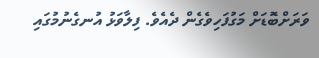ވަރަށްބޮޑަށް މަގުފަހިވެގެން ދެއެވެ. ފިލާވަޅު އުނގެނުމުގައި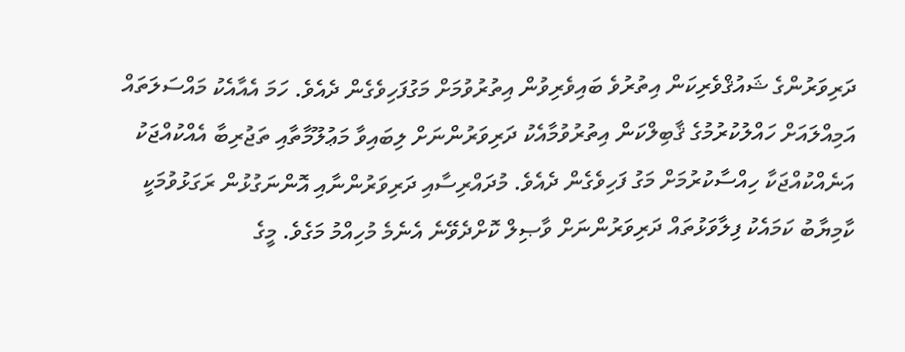ދަރިވަރުންގެ ޝައުޤްވެރިކަން އިތުރުވެ ބައިވެރިވުން އިތުރުވުމަށް މަގުފަހިވެގެން ދެއެވެ. ހަމަ އެއާއެކު މައްސަލަތައް އަމިއްލައަށް ހައްލުކުރުމުގެ ޤާބިލްކަން އިތުރުވުމާއެކު ދަރިވަރުންނަށް ލިބައިވާ މަޢުލޫމާތާއި ތަޖުރިބާ އެއްކުއްޖަކު އަނެއްކުއްޖަކާ ހިއްސާކުރުމަށް މަގު ފަހިވެގެން ދެއެވެ. މުދައްރިސާއި ދަރިވަރުންނާއި އޮންނަގުޅުން ރަގަޅުވުމަކީ ކާމިޔާބު ކަމައެކު ފިލާވަޅުތައް ދަރިވަރުންނަށް ވާޞިލް ކޮށްދެވޭނެ އެނެމެ މުހިއްމު މަގެވެ. މީގެ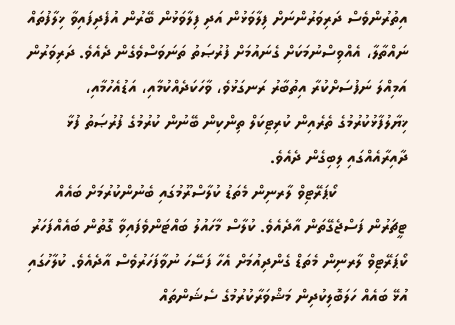އިތުރުންވެސް ދަރިވަރުންނަށް ފިލާވަޅުން އަދި ފިލާވަޅުން ބޭރުން އުފެދިފައިވާ ޚިލާފުތައް ނައްތާލާ، އެއްވިސްނުމަކަށް ގެނައުމަށް ފުރުޞަތު ތަނަވަސްވެގެން ދެއެވެ. ދަރިވަރުން އަމިއްލަ ނަފުސަށްކުރާ އިތުބާރު ރަނގަޅުވެ، ވާހަކަދެއްކުމާއި، އަޑުއެހުމާއި، ޚިޔާލުފާޅުކުރުމުގެ ތެރެއިން ކުރިޓިކަލް ތިންކިން ބޭނުން ކުރުމުގެ ފުރުޞަތު ފުޅާ ދާއިރާއެއްގައި ލިބިގެން ދެއެވެ.
               ކޯޕަރޭޓިވް ލާރނިން މެތަޑު ކުލާސްރޫމުގައި ބެނުންކުރުމަށް ބައެއް ޓީޗަރުން ފަސްޖެގޭތަން އާދެއެވެ. ކުލާސް މާހައުލު ބައްޓަންވެފައިވާ ގޮތުން ބައެއްފަހަރު ކޯޕަރޭޓިވް ލާރނިން މެތަޑް ގެންދިއުމަށް އެހާ ފަސޭހަ ނުވާފަހަރުވެސް އާދެއެވެ. ކުލާހުގައި އުޅޭ ބައެއް ހަލަބޮލިކުދިން މަޝްވަރާކުރުމުގެ ސެޝަންތައް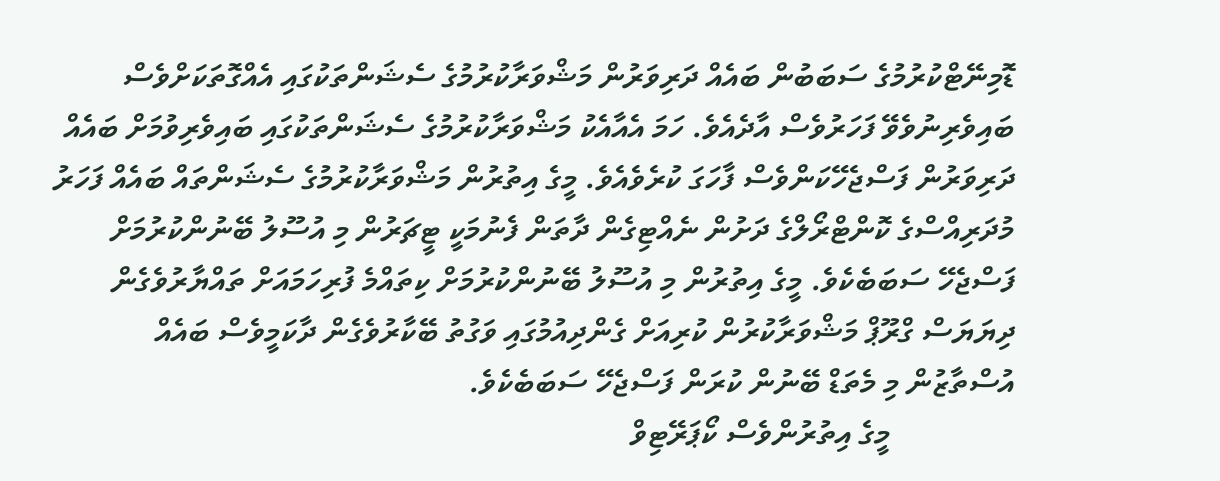ޑޮމިނޭޓްކުރުމުގެ ސަބަބުން ބައެއް ދަރިވަރުން މަޝްވަރާކުރުމުގެ ސެޝަންތަކުގައި އެއްގޮތަކަށްވެސް ބައިވެރިނުވެވޭ ފަހަރުވެސް އާދެއެވެ. ހަމަ އެއާއެކު މަޝްވަރާކުރުމުގެ ސެޝަންތަކުގައި ބައިވެރިވުމަށް ބައެއް ދަރިވަރުން ފަސްޖެހޭކަންވެސް ފާހަގަ ކުރެވެއެވެ. މީގެ އިތުރުން މަޝްވަރާކުރުމުގެ ސެޝަންތައް ބައެއް ފަހަރު މުދަރިއްސްގެ ކޮންޓްރޯލްގެ ދަށުން ނެއްޓިގެން ދާތަން ފެނުމަކީ ޓީޗަރުން މި އުސޫލު ބޭނުންކުރުމަށް ފަސްޖެހޭ ސަބަބެކެވެ. މީގެ އިތުރުން މި އުސޫލު ބޭނުންކުރުމަށް ކިތައްމެ ފުރިހަމައަށް ތައްޔާރުވެގެން ދިޔަޔަސް ގްރޫޕް މަޝްވަރާކުރުން ކުރިއަށް ގެންދިއުމުގައި ވަގުތު ބޭކާރުވެގެން ދާކަމީވެސް ބައެއް އުސްތާޒުން މި މެތަޑް ބޭނުން ކުރަން ފަސްޖެހޭ ސަބަބެކެވެ.
                މީގެ އިތުރުންވެސް ކޯޕަރޭޓިވް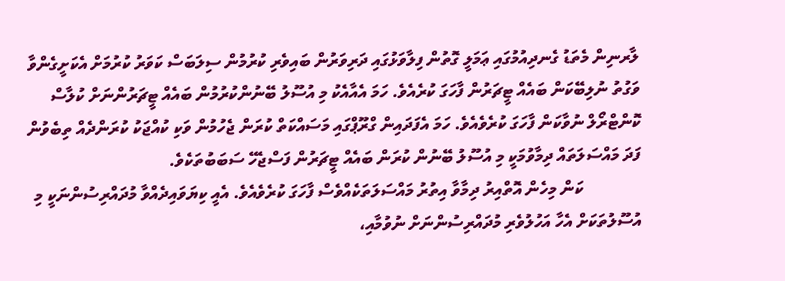ލާރނިން މެތަޑު ގެނދިއުމުގައި ޢަމަލީ ގޮތުން ފިލާވަޅުގައި ދަރިވަރުން ބައިވެރި ކުރުމުން ސިލަބަސް ކަވަރު ކުރުމަށް އެކަށީގެންވާ ވަގުތު ނުލިބޭކަން ބައެއް ޓީޗަރުން ފާހަގަ ކުރެއެވެ. ހަމަ އެއާއެކު މި އުސޫލު ބޭނުންކުރުމުން ބައެއް ޓީޗަރުންނަށް ކުލާސް ކޮންޓްރޯލް ނުވާކަން ފާހަގަ ކުރެވެއެވެ. ހަމަ އެފަދައިން ގްރޫޕްގައި މަސައްކަތް ކުރަން ޖެހުމުން ވަކި ކުއްޖަކު ކުރަންދެއް ތިބެވުން ފަދަ މައްސަލަތައް ދިމާވުމަކީ މި އުސޫލު ބޭނުން ކުރަން ބައެއް ޓީޗަރުން ފަސްޖެހޭ ސަބަބުތަކެވެ.
              ކަން މިހެން އޮތްއިރު ދިމާވާ އިތުރު މައްސަލަތަކެއްވެސް ފާހަގަ ކުރެވެއެވެ. އެއީ ކިޔަވައިދެއްވާ މުދައްރިސުންނަކީ މި އުސޫލުތަކަށް އެހާ އަހުލުވެރި މުދައްރިސުންނަށް ނުވުމާއި،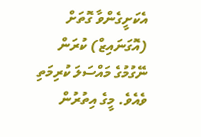އެކަށީގެންވާ ގޮތަށް (އޮގަނައިޒް) ކުރަން ނޭގުމުގެ މައްސަލަ ކުރިމަތި ވެއެވެ. މީގެ އިތުރުން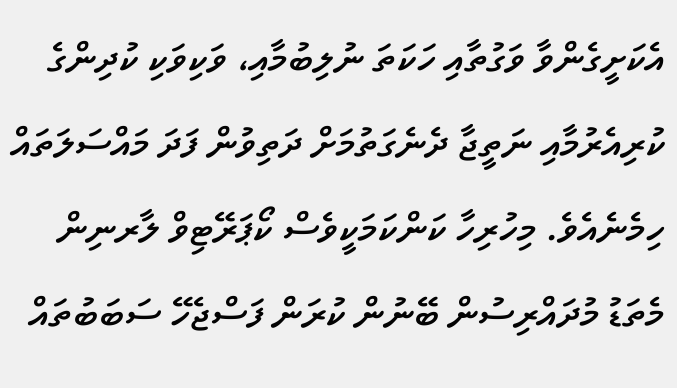އެކަށީގެންވާ ވަގުތާއި ހަކަތަ ނުލިބުމާއި، ވަކިވަކި ކުދިންގެ ކުރިއެރުމާއި ނަތީޖާ ދެނެގަތުމަށް ދަތިވުން ފަދަ މައްސަލަތައް ހިމެނެއެވެ. މިހުރިހާ ކަންކަމަކީވެސް ކޯޕަރޭޓިވް ލާރނިން މެތަޑު މުދައްރިސުން ބޭނުން ކުރަން ފަސްޖެހޭ ސަބަބުތައް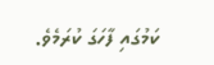ކަމުގައި ފާހަގަ ކުރަމެވެ.